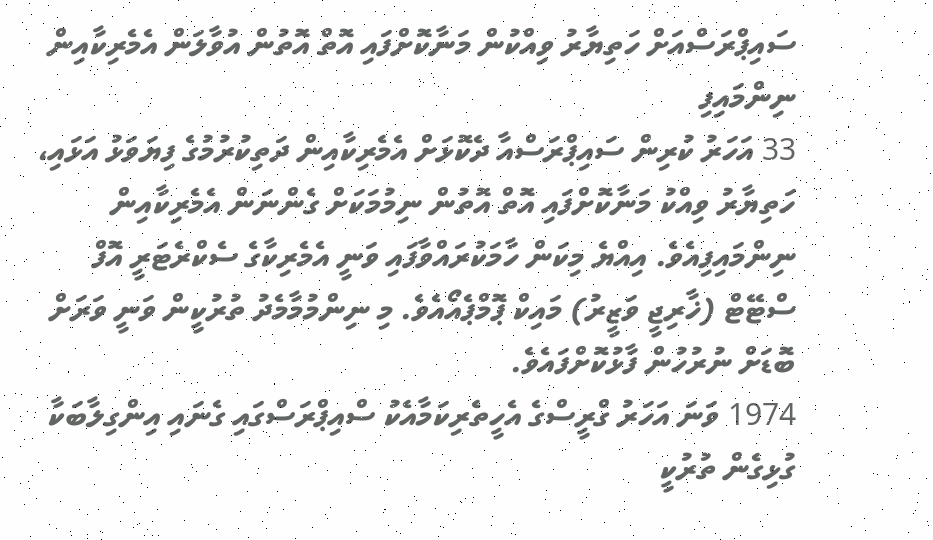ސައިޕްރަސްއަށް ހަތިޔާރު ވިއްކުން މަނާކޮށްފައި އޮތް އޮތުން އުވާލަން އެމެރިކާއިން ނިންމައިފި
33 އަހަރު ކުރިން ސައިޕްރަސްއާ ދެކޮޅަށް އެމެރިކާއިން ދަތިކުރުމުގެ ފިޔަވަޅު އަޅައި، ހަތިޔާރު ވިއްކު މަނާކޮށްފައި އޮތް އޮތުން ނިމުމަކަށް ގެންނަން އެމެރިކާއިން ނިންމައިފިއެވެ. އިއްޔެ މިކަން ހާމަކުރައްވާފައި ވަނީ އެމެރިކާގެ ސެކްރެޓަރީ އޮފް ސްޓޭޓް (ޚާރިޖީ ވަޒީރު) މައިކް ޕޮމްޕެއޯއެވެ. މި ނިންމުމާމެދު ތުރުކީން ވަނީ ވަރަށް ބޮޑަށް ނުރުހުން ފާޅުކޮށްފައެވެ.
1974 ވަނަ އަހަރު ގްރީސްގެ އެހީތެރިކަމާއެކު ސްއިޕްރަސްގައި ގެނައި އިންގިލާބަކާ ގުޅިގެން ތުރުކީ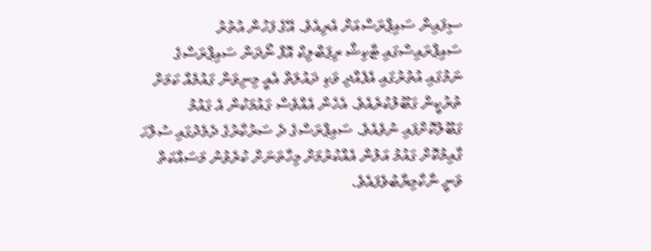ސިފައިން ސައިޕްރަސްއަށް އެރިއެވެ. އޭގެ ފަހުން އުތުރު ސައިޕްރައިސްގައި ޓާކިޝް ރިޕަބްލިކް އޮފް ނޯދަން ސައިޕްރަސްގެ ނަމުގައި އުތުރުގައި އެފެއްދި ވަކި ދައުލަތް އެއީ މިނިވަން ގައުމެއް ކަމަށް ތުރުކީން ގަބޫލުކުރެއެވެ. އެހެން އެއްވެސް ގައުމަކުން އެ ގައުމު ގަބޫލުކޮށްފައި ނުވެއެވެ. ސައިޕްރަސްގެ ދެ ސަރުކާރުގެ ދެމެދުގައި ސުލްހަ ގާއިމުކޮށް ގައުމު އަލުން އެއްކުރުމަށް މިހާތަނަށް ކުރެވުނު މަސައްކަތް ވަނީ ނާކާމިޔާބުވެފައެވެ.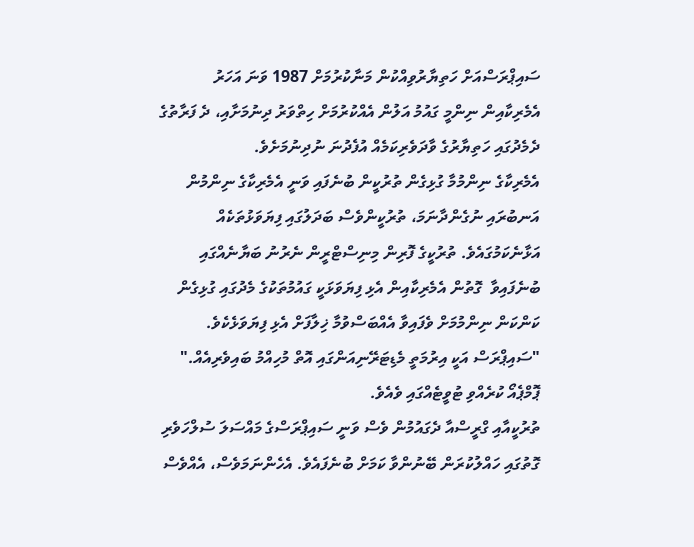ސައިޕްރަސްއަށް ހަތިޔާރުވިއްކުން މަނާކުރުމަށް 1987 ވަނަ އަހަރު އެމެރިކާއިން ނިންމީ ގައުމު އަލުން އެއްކުރުމަށް ހިތްވަރު ދިނުމަށާއި، ދެ ފަރާތުގެ ދެމެދުގައި ހަތިޔާރުގެ ވާދަވެރިކަމެއް އުފެދުނަ ނުދިނުމަށެވެ.
އެމެރިކާގެ ނިންމުމާ ގުޅިގެން ތުރުކީން ބުނެފައި ވަނީ އެމެރިކާގެ ނިންމުން އަނބުރައި ނުގެންދާނަމަ، ތުރުކީންވެސް ބަދަލުގައި ފިޔަވަޅުތަކެއް އަޅާނެކަމުގައެވެ. ތުރުކީގެ ފޮރިން މިނިސްޓްރީން ނެރުނު ބަޔާނެއްގައި ބުނެފައިވާ  ގޮތުން އެމެރިކާއިން އެޅި ފިޔަވަޅަކީ ގައުމުތަކުގެ މެދުގައި ގުޅިގެން ކަންކަން ނިންމުމަށް ވެފައިވާ އެއްބަސްވުމާ ޚިލާފަށް އެޅި ފިޔަވަޅެކެވެ.
"ސައިޕްރަސް އަކީ އިރުމަތީ މެޑިޓަރޭނިއަންގައި އޮތް މުހިއްމު ބައިވެރިއެއް." ޕޮމްޕެއޯ ކުރެއްވި ޓުވީޓެއްގައި ވެއެވެ.
ތުރުކީއާއި ގްރީސްއާ ދެގައުމުން ވެސް ވަނީ ސައިޕްރަސްގެ މައްސަލަ ސުލްހަވެރި ގޮތުގައި ހައްލުކުރަން ބޭނުންވާ ކަމަށް ބުނެފައެވެ. އެހެންނަމަވެސް، އެއްވެސް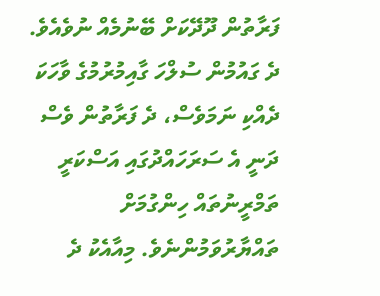ފަރާތުން ދޫދޭކަށް ބޭނުމެއް ނުވެއެވެ. ދެ ގައުމުން ސުލްހަ ގާއިމުރުމުގެ ވާހަކަ ދެއްކި ނަމަވެސް، ދެ ފަރާތުން ވެސް ދަނީ އެ ސަރަހައްދުގައި އަސްކަރީ ތަމްރީނުތައް ހިންގުމަށް ތައްޔާރުވަމުންނެވެ. މިއާއެކު ދެ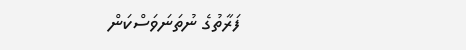ފަރާތުގެ ނުތަނަވަސްކަން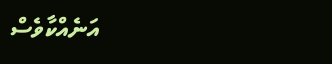އަނެއްކާވެސް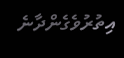އިތުރުވެގެންދާނެ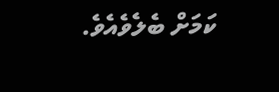ކަމަށް ބެލެވެއެވެ.